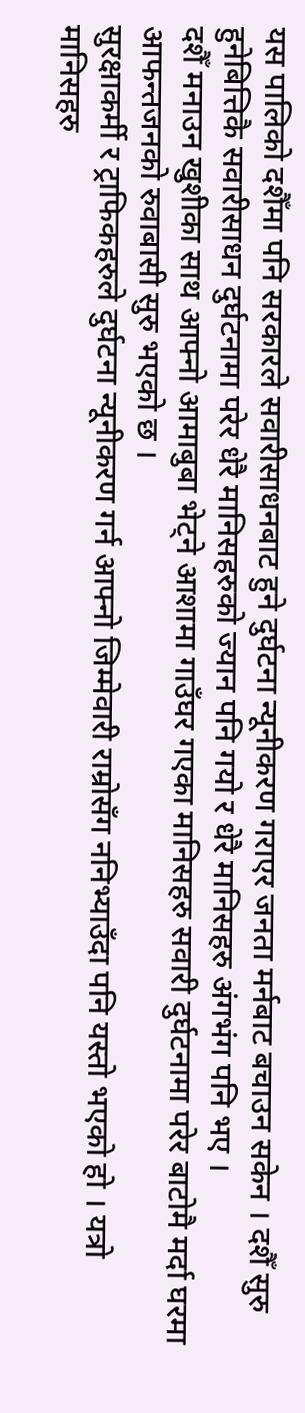यस पालिको दशैँमा पनि सरकारले सवारीसाधनबाट हुने दुर्घटना न्यूनीकरण गराएर जनता मर्नबाट बचाउन सकेन । दशैँ सुरु हुनेबित्तिकै सवारीसाधन दुर्घटनामा परेर धेरै मानिसहरुको ज्यान पनि गयो र धेरै मानिसहरु अंगभंग पनि भए ।
दशैँ मनाउन खुशीका साथ आफ्नो आमाबुबा भेट्ने आशामा गाउँघर गएका मानिसहरु सवारी दुर्घटनामा परेर बाटोमै मर्दा घरमा आफन्तजनको रुवाबासी सुरु भएको छ ।
सुरक्षाकर्मी र ट्राफिकहरुले दुर्घटना न्यूनीकरण गर्न आफ्नो जिम्मेवारी राम्रोसँग ननिभ्याउँदा पनि यस्तो भएको हो । यत्रो मानिसहरु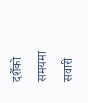दशैँको समयमा सवारी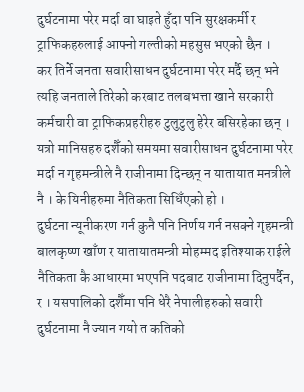दुर्घटनामा परेर मर्दा वा घाइते हुँदा पनि सुरक्षकर्मी र ट्राफिकहरुलाई आफ्नो गल्तीको महसुस भएको छैन ।
कर तिर्ने जनता सवारीसाधन दुर्घटनामा परेर मर्दै छन् भने त्यहि जनताले तिरेको करबाट तलबभत्ता खाने सरकारी कर्मचारी वा ट्राफिकप्रहरीहरु टुलुटुलु हेरेर बसिरहेका छन् । यत्रो मानिसहरु दशैँको समयमा सवारीसाधन दुर्घटनामा परेर मर्दा न गृहमन्त्रीले नै राजीनामा दिन्छन् न यातायात मनत्रीले नै । के यिनीहरुमा नैतिकता सिधिँएको हो ।
दुर्घटना न्यूनीकरण गर्न कुनै पनि निर्णय गर्न नसक्ने गृहमन्त्री बालकृष्ण खाँण र यातायातमन्त्री मोहम्मद इतिश्याक राईले नैतिकता कै आधारमा भएपनि पदबाट राजीनामा दिनुपर्दैन, र । यसपालिको दशैँमा पनि धेरै नेपालीहरुको सवारी दुर्घटनामा नै ज्यान गयो त कतिको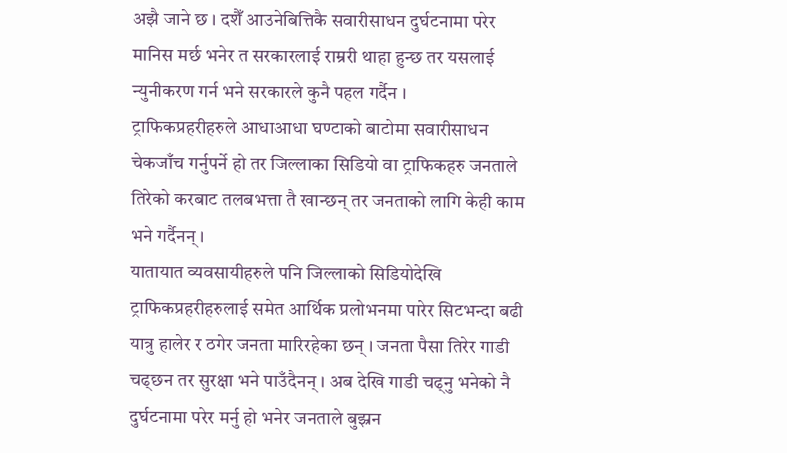अझै जाने छ । दशैँ आउनेबित्तिकै सवारीसाधन दुर्घटनामा परेर मानिस मर्छ भनेर त सरकारलाई राम्ररी थाहा हुन्छ तर यसलाई न्युनीकरण गर्न भने सरकारले कुनै पहल गर्दैन ।
ट्राफिकप्रहरीहरुले आधाआधा घण्टाको बाटोमा सवारीसाधन चेकजाँच गर्नुपर्ने हो तर जिल्लाका सिडियो वा ट्राफिकहरु जनताले तिरेको करबाट तलबभत्ता तै खान्छन् तर जनताको लागि केही काम भने गर्दैनन् ।
यातायात व्यवसायीहरुले पनि जिल्लाको सिडियोदेखि ट्राफिकप्रहरीहरुलाई समेत आर्थिक प्रलोभनमा पारेर सिटभन्दा बढी यात्रु हालेर र ठगेर जनता मारिरहेका छन् । जनता पैसा तिरेर गाडी चढ्छन तर सुरक्षा भने पाउँदैनन् । अब देखि गाडी चढ्नु भनेको नै दुर्घटनामा परेर मर्नु हो भनेर जनताले बुझ्रन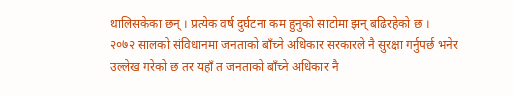थालिसकेका छन् । प्रत्येक वर्ष दुर्घटना कम हुनुको साटोमा झन् बढिरहेको छ ।
२०७२ सालको संविधानमा जनताको बाँच्ने अधिकार सरकारले नै सुरक्षा गर्नुपर्छ भनेर उल्लेख गरेको छ तर यहाँ त जनताको बाँच्ने अधिकार नै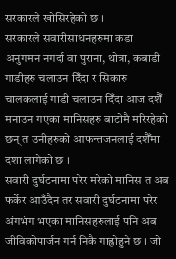सरकारले खोसिरहेको छ ।
सरकारले सवारीसाधनहरुमा कडा अनुगमन नगर्दा वा पुराना, थोत्रा, कबाडी गाडीहरु चलाउन दिँदा र सिकारु चालकलाई गाडी चलाउन दिँदा आज दशैँ मनाउन गएका मानिसहरु बाटोमै मरिरहेको छन् त उनीहरुको आफन्तजनलाई दशैँमा दशा लागेको छ ।
सवारी दुर्घटनामा परेर मरेको मानिस त अब फर्केर आउँदैन तर सवारी दुर्घटनामा परेर अंगभंग भएका मानिसहरुलाई पनि अब जीविकोपार्जन गर्न निकै गाह्रोहुने छ । जो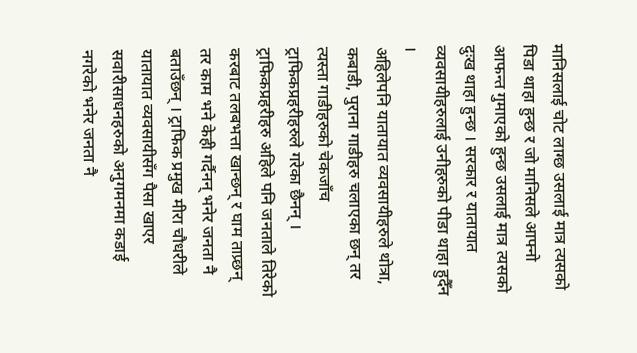मानिसलाई चोट लाग्छ उसलाई मात्र त्यसको पिडा थाहा हुन्छ र जो मानिसले आफ्नो आफन्त गुमाएको हुन्छ उसलाई मात्र त्यसको दुःख थाहा हुन्छ । सरकार र यातायात व्यवसायीहरुलाई उनीहरुको पीडा थाहा हुदैँन ।
अहिलेपनि यातायात व्यवसायीहरुले थोत्रा, कबाडी, पुराना गाडीहरु चलाएका छन् तर त्यस्ता गाडीहरुको चेकजाँच ट्राफिकप्रहरीहरुले गरेका छैनन् । ट्राफिकप्रहरीहरु अहिले पनि जनताले तिरेको करबाट तलबभत्ता खान्छन् र घाम ताप्र्छन् तर काम भने केही गर्दैनन् भनेर जनता नै बताउँछन् । ट्राफिक प्रमुख मीरा चौधरीले यातायात व्यवसायीसँग पैसा खाएर सवारीसाधनहरुको अनुगमनमा कडाई नगरेको भनेर जनता नै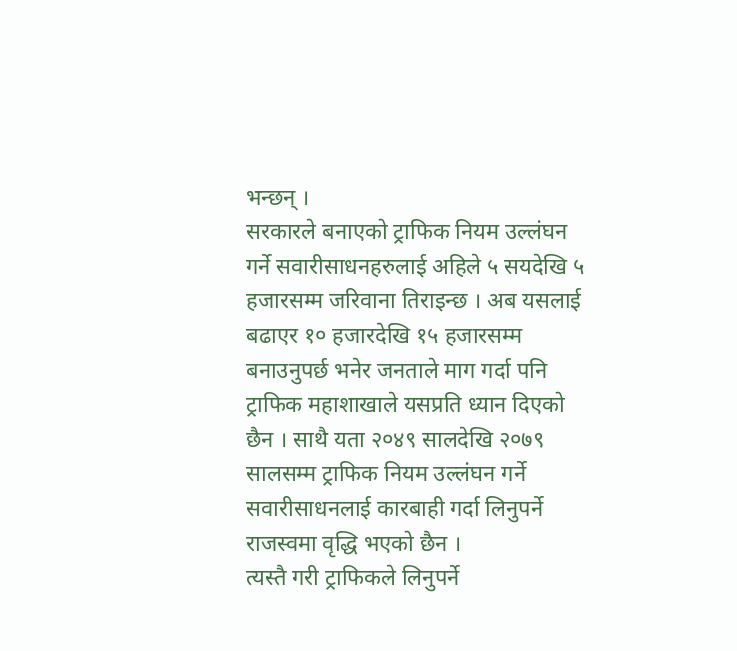भन्छन् ।
सरकारले बनाएको ट्राफिक नियम उल्लंघन गर्ने सवारीसाधनहरुलाई अहिले ५ सयदेखि ५ हजारसम्म जरिवाना तिराइन्छ । अब यसलाई बढाएर १० हजारदेखि १५ हजारसम्म बनाउनुपर्छ भनेर जनताले माग गर्दा पनि ट्राफिक महाशाखाले यसप्रति ध्यान दिएको छैन । साथै यता २०४९ सालदेखि २०७९ सालसम्म ट्राफिक नियम उल्लंघन गर्ने सवारीसाधनलाई कारबाही गर्दा लिनुपर्ने राजस्वमा वृद्धि भएको छैन ।
त्यस्तै गरी ट्राफिकले लिनुपर्ने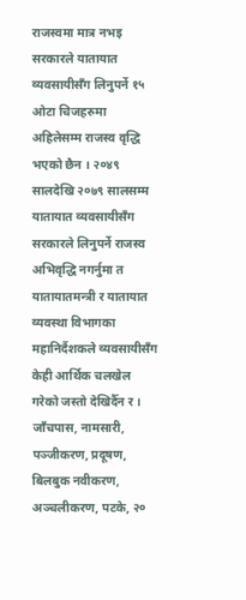राजस्वमा मात्र नभइ सरकारले यातायात व्यवसायीसँग लिनुपर्ने १५ ओटा चिजहरुमा अहिलेसम्म राजस्व वृद्धि भएको छैन । २०४९ सालदेखि २०७९ सालसम्म यातायात व्यवसायीसँग सरकारले लिनुपर्ने राजस्व अभिवृद्धि नगर्नुमा त यातायातमन्त्री र यातायात व्यवस्था विभागका महानिर्दैशकले व्यवसायीसँग केही आर्थिक चलखेल गरेको जस्तो देखिदैँन र ।
जाँचपास, नामसारी, पञ्जीकरण, प्रदूषण, बिलबुक नवीकरण, अञ्चलीकरण, पटके, २०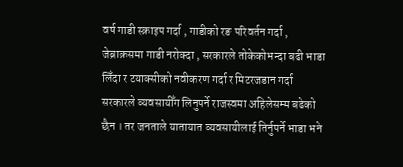वर्ष गाडी स्क्राइप गर्दा , गाडीको रङ परिवर्तन गर्दा , जेब्राक्रसमा गाडी नरोक्दा , सरकारले तोकेकोभन्दा बढी भाडा लिँदा र टयाक्सीको नवीकरण गर्दा र मिटरजडान गर्दा सरकारले व्यवसायीँग लिनुपर्ने राजस्वमा अहिलेसम्म बढेको छैन । तर जनताले यातायात व्यवसायीलाई तिर्नुपर्ने भाडा भने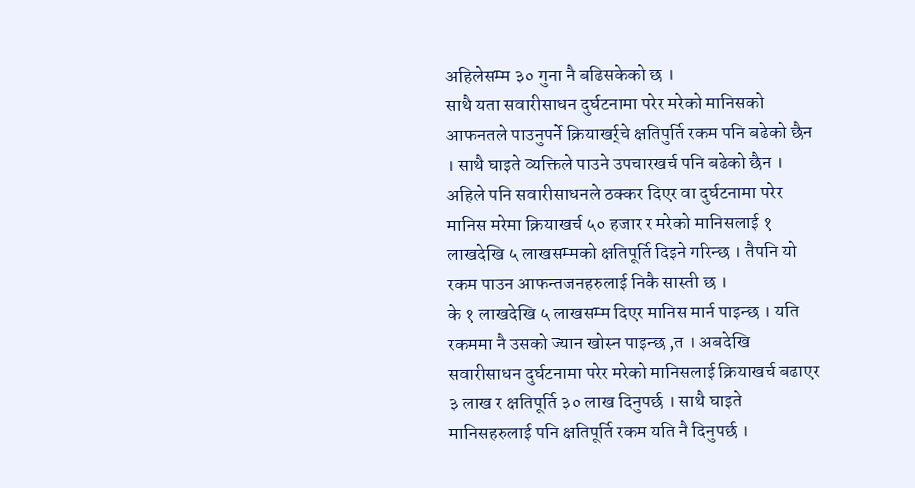अहिलेसम्म ३० गुना नै बढिसकेको छ ।
साथै यता सवारीसाधन दुर्घटनामा परेर मरेको मानिसको आफनतले पाउनुपर्ने क्रियाखर्र्चे क्षतिपुर्ति रकम पनि बढेको छैन । साथै घाइते व्यक्तिले पाउने उपचारखर्च पनि बढेको छैन ।
अहिले पनि सवारीसाधनले ठक्कर दिएर वा दुर्घटनामा परेर मानिस मरेमा क्रियाखर्च ५० हजार र मरेको मानिसलाई १ लाखदेखि ५ लाखसम्मको क्षतिपूर्ति दिइने गरिन्छ । तैपनि यो रकम पाउन आफन्तजनहरुलाई निकै सास्ती छ ।
के १ लाखदेखि ५ लाखसम्म दिएर मानिस मार्न पाइन्छ । यति रकममा नै उसको ज्यान खोस्न पाइन्छ ,त । अबदेखि सवारीसाधन दुर्घटनामा परेर मरेको मानिसलाई क्रियाखर्च बढाएर ३ लाख र क्षतिपूर्ति ३० लाख दिनुपर्छ । साथै घाइते मानिसहरुलाई पनि क्षतिपूर्ति रकम यति नै दिनुपर्छ ।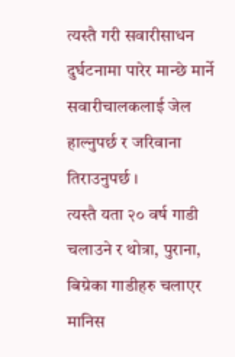त्यस्तै गरी सवारीसाधन दुर्घटनामा पारेर मान्छे मार्ने सवारीचालकलाई जेल हाल्नुपर्छ र जरिवाना तिराउनुपर्छ ।
त्यस्तै यता २० वर्ष गाडी चलाउने र थोत्रा, पुराना, बिग्रेका गाडीहरु चलाएर मानिस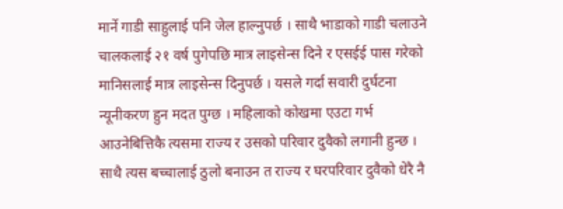मार्ने गाडी साहुलाई पनि जेल हाल्नुपर्छ । साथै भाडाको गाडी चलाउने चालकलाई २१ वर्ष पुगेपछि मात्र लाइसेन्स दिने र एसईई पास गरेको मानिसलाई मात्र लाइसेन्स दिनुपर्छ । यसले गर्दा सवारी दुर्घटना न्यूनीकरण हुन मदत पुग्छ । महिलाको कोखमा एउटा गर्भ आउनेबित्तिकै त्यसमा राज्य र उसको परिवार दुवैको लगानी हुन्छ ।
साथै त्यस बच्चालाई ठुलो बनाउन त राज्य र घरपरिवार दुवैको धेरै नै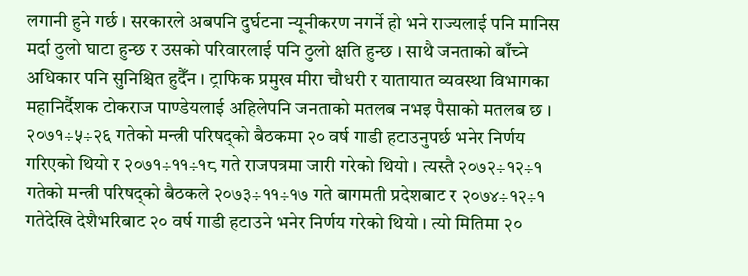लगानी हुने गर्छ । सरकारले अबपनि दुर्घटना न्यूनीकरण नगर्ने हो भने राज्यलाई पनि मानिस मर्दा ठुलो घाटा हुन्छ र उसको परिवारलाई पनि ठुलो क्षति हुन्छ । साथै जनताको बाँच्ने अधिकार पनि सुनिश्चित हुदैँन । ट्राफिक प्रमुख मीरा चौधरी र यातायात व्यवस्था विभागका महानिर्दैशक टोकराज पाण्डेयलाई अहिलेपनि जनताको मतलब नभइ पैसाको मतलब छ ।
२०७१÷५÷२६ गतेको मन्त्री परिषद्को बैठकमा २० वर्ष गाडी हटाउनुपर्छ भनेर निर्णय गरिएको थियो र २०७१÷११÷१८ गते राजपत्रमा जारी गरेको थियो । त्यस्तै २०७२÷१२÷१ गतेको मन्त्री परिषद्को बैठकले २०७३÷११÷१७ गते बागमती प्रदेशबाट र २०७४÷१२÷१ गतेदेखि देशैभरिबाट २० वर्ष गाडी हटाउने भनेर निर्णय गरेको थियो । त्यो मितिमा २०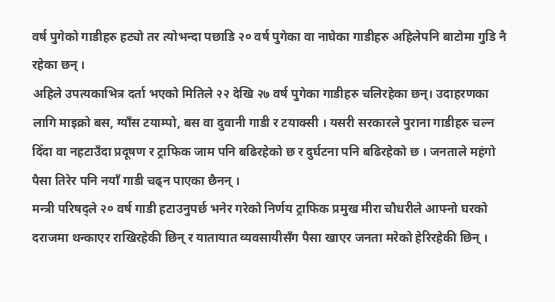वर्ष पुगेको गाडीहरु हट्यो तर त्योभन्दा पछाडि २० वर्ष पुगेका वा नाघेका गाडीहरु अहिलेपनि बाटोमा गुडि नै रहेका छन् ।
अहिले उपत्यकाभित्र दर्ता भएको मितिले २२ देखि २७ वर्ष पुगेका गाडीहरु चलिरहेका छन्। उदाहरणका लागि माइक्रो बस, ग्याँस टयाम्पो, बस वा दुवानी गाडी र टयाक्सी । यसरी सरकारले पुराना गाडीहरु चल्न दिँदा वा नहटाउँदा प्रदूषण र ट्राफिक जाम पनि बढिरहेको छ र दुर्घटना पनि बढिरहेको छ । जनताले महंगो पैसा तिरेर पनि नयाँ गाडी चढ्न पाएका छैनन् ।
मन्त्री परिषद्ले २० वर्ष गाडी हटाउनुपर्छ भनेर गरेको निर्णय ट्राफिक प्रमुख मीरा चौधरीले आफ्नो घरको दराजमा थन्काएर राखिरहेकी छिन् र यातायात व्यवसायीसँग पैसा खाएर जनता मरेको हेरिरहेकी छिन् ।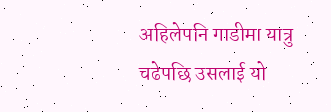अहिलेपनि गाडीमा यात्रु चढेपछि उसलाई यो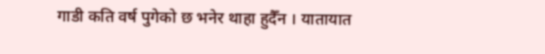गाडी कति वर्ष पुगेको छ भनेर थाहा हुदैँन । यातायात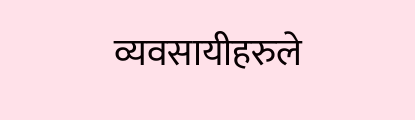व्यवसायीहरुले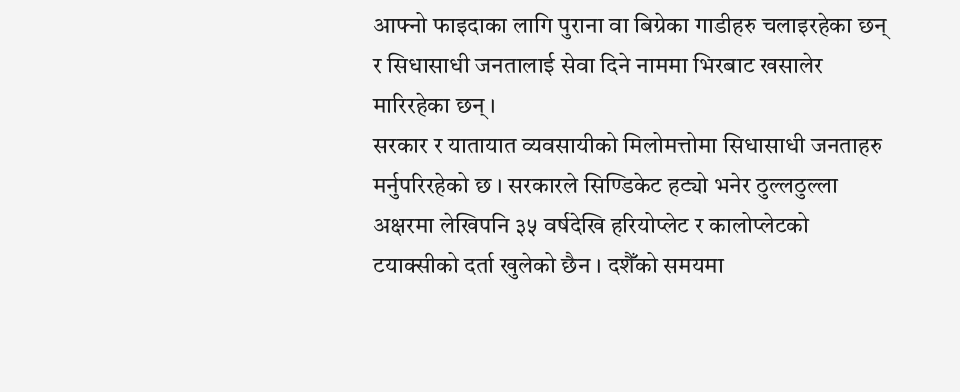आफ्नो फाइदाका लागि पुराना वा बिग्रेका गाडीहरु चलाइरहेका छन् र सिधासाधी जनतालाई सेवा दिने नाममा भिरबाट खसालेर मारिरहेका छन् ।
सरकार र यातायात व्यवसायीको मिलोमत्तोमा सिधासाधी जनताहरु मर्नुपरिरहेको छ । सरकारले सिण्डिकेट हट्यो भनेर ठुल्लठुल्ला अक्षरमा लेखिपनि ३५ वर्षदेखि हरियोप्लेट र कालोप्लेटको टयाक्सीको दर्ता खुलेको छैन । दशैँको समयमा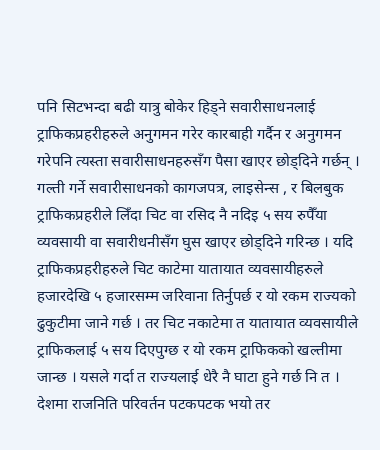पनि सिटभन्दा बढी यात्रु बोकेर हिड्ने सवारीसाधनलाई ट्राफिकप्रहरीहरुले अनुगमन गरेर कारबाही गर्दैन र अनुगमन गरेपनि त्यस्ता सवारीसाधनहरुसँग पैसा खाएर छोड्दिने गर्छन् ।
गल्ती गर्ने सवारीसाधनको कागजपत्र, लाइसेन्स , र बिलबुक ट्राफिकप्रहरीले लिँदा चिट वा रसिद नै नदिइ ५ सय रुपैँया व्यवसायी वा सवारीधनीसँग घुस खाएर छोड्दिने गरिन्छ । यदि ट्राफिकप्रहरीहरुले चिट काटेमा यातायात व्यवसायीहरुले हजारदेखि ५ हजारसम्म जरिवाना तिर्नुपर्छ र यो रकम राज्यको ढुकुटीमा जाने गर्छ । तर चिट नकाटेमा त यातायात व्यवसायीले ट्राफिकलाई ५ सय दिएपुग्छ र यो रकम ट्राफिकको खल्तीमा जान्छ । यसले गर्दा त राज्यलाई धेरै नै घाटा हुने गर्छ नि त ।
देशमा राजनिति परिवर्तन पटकपटक भयो तर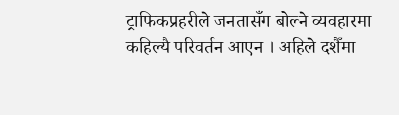ट्राफिकप्रहरीले जनतासँग बोल्ने व्यवहारमा कहिल्यै परिवर्तन आएन । अहिले दशैँमा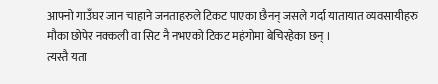आफ्नो गाउँघर जान चाहाने जनताहरुले टिकट पाएका छैनन् जसले गर्दा यातायात व्यवसायीहरु मौका छोपेर नक्कली वा सिट नै नभएको टिकट महंगोमा बेचिरहेका छन् ।
त्यस्तै यता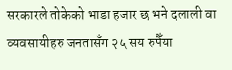सरकारले तोकेको भाडा हजार छ भने दलाली वा व्यवसायीहरु जनतासँग २५ सय रुपैँया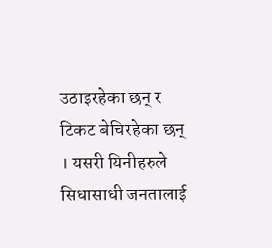उठाइरहेका छन् र टिकट बेचिरहेका छन् । यसरी यिनीहरुले सिधासाधी जनतालाई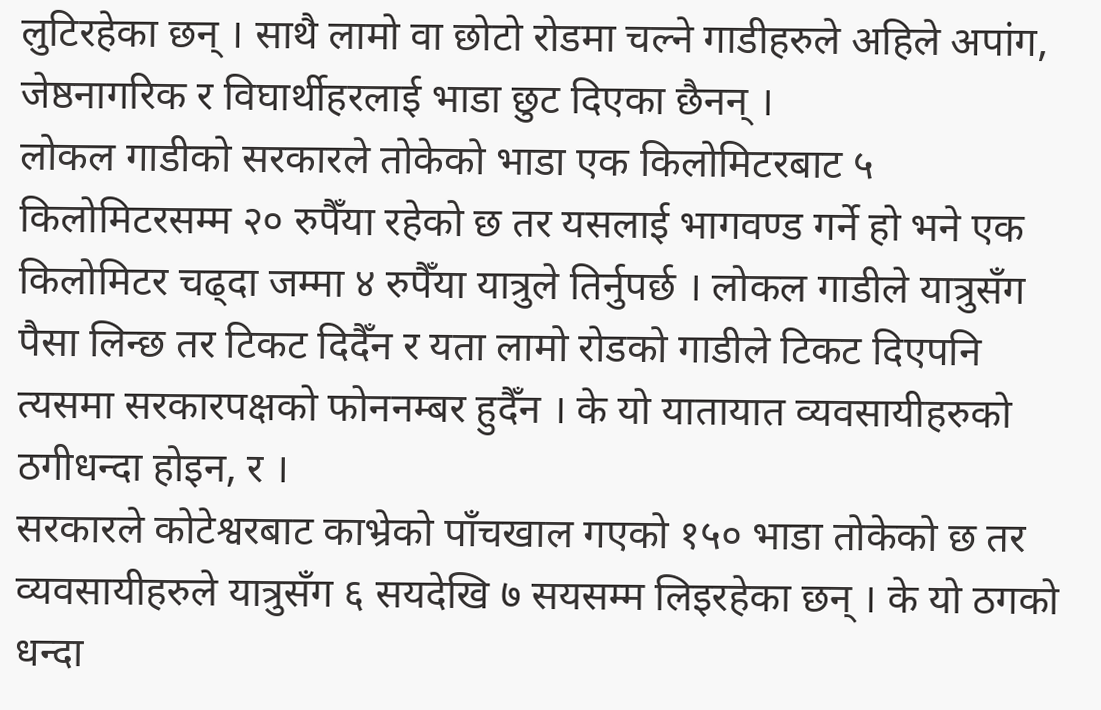लुटिरहेका छन् । साथै लामो वा छोटो रोडमा चल्ने गाडीहरुले अहिले अपांग, जेष्ठनागरिक र विघार्थीहरलाई भाडा छुट दिएका छैनन् ।
लोकल गाडीको सरकारले तोकेको भाडा एक किलोमिटरबाट ५ किलोमिटरसम्म २० रुपैँया रहेको छ तर यसलाई भागवण्ड गर्ने हो भने एक किलोमिटर चढ्दा जम्मा ४ रुपैँया यात्रुले तिर्नुपर्छ । लोकल गाडीले यात्रुसँग पैसा लिन्छ तर टिकट दिदैँन र यता लामो रोडको गाडीले टिकट दिएपनि त्यसमा सरकारपक्षको फोननम्बर हुदैँन । के यो यातायात व्यवसायीहरुको ठगीधन्दा होइन, र ।
सरकारले कोटेश्वरबाट काभ्रेको पाँचखाल गएको १५० भाडा तोकेको छ तर व्यवसायीहरुले यात्रुसँग ६ सयदेखि ७ सयसम्म लिइरहेका छन् । के यो ठगको धन्दा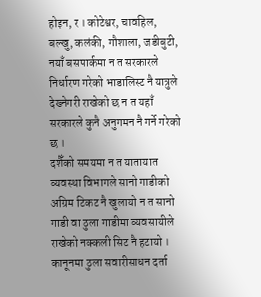होइन, र । कोटेश्वर, चावहिल, बल्खु, कलंकी, गौशाला, जडीबुटी, नयाँ बसपार्कमा न त सरकारले निर्धारण गरेको भाडालिस्ट नै यात्रुले देख्नेगरी राखेको छ न त यहाँ सरकारले कुनै अनुगमन नै गर्ने गरेको छ ।
दशैँको समयमा न त यातायात व्यवस्था विभागले सानो गाडीको अग्रिम टिकट नै खुलायो न त सानो गाडी वा ठुला गाडीमा व्यवसायीले राखेको नक्कली सिट नै हटायो । कानूनमा ठुला सवारीसाधन दर्ता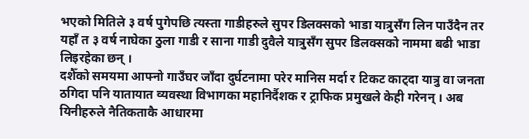भएको मितिले ३ वर्ष पुगेपछि त्यस्ता गाडीहरुले सुपर डिलक्सको भाडा यात्रुसँग लिन पाउँदैन तर यहाँ त ३ वर्ष नाघेका ठुला गाडी र साना गाडी दुवैले यात्रुसँग सुपर डिलक्सको नाममा बढी भाडा लिइरहेका छन् ।
दशैँको समयमा आफ्नो गाउँघर जाँदा दुर्घटनामा परेर मानिस मर्दा र टिकट काट्दा यात्रु वा जनता ठगिदा पनि यातायात व्यवस्था विभागका महानिर्दैशक र ट्राफिक प्रमुखले केही गरेनन् । अब यिनीहरुले नैतिकताकै आधारमा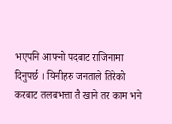भएपनि आफ्नो पदबाट राजिनामा दिनुपर्छ । यिनीहरु जनताले तिरेको करबाट तलबभत्ता तै खाने तर काम भने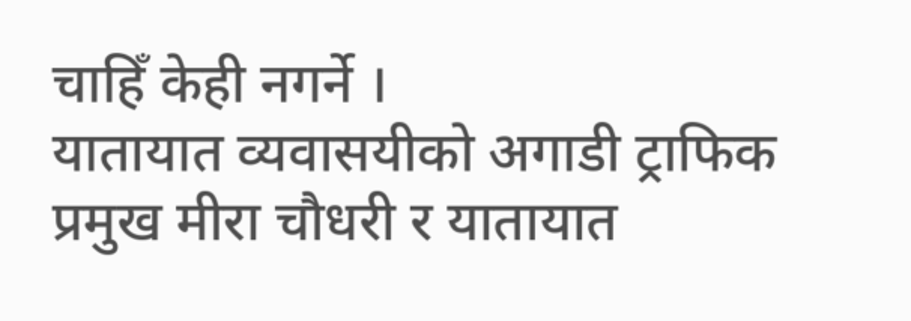चाहिँ केही नगर्ने ।
यातायात व्यवासयीको अगाडी ट्राफिक प्रमुख मीरा चौधरी र यातायात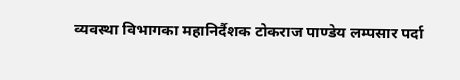व्यवस्था विभागका महानिर्दैशक टोकराज पाण्डेय लम्पसार पर्दा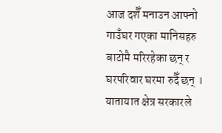आज दशैँ मनाउन आफ्नो गाउँघर गएका मानिसहरु बाटोमै मरिरहेका छन् र घरपरिवार घरमा रुदैँ छन् । यातायात क्षेत्र सरकारले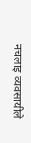नचलाइ व्यवसायीले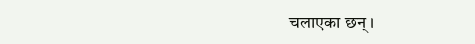चलाएका छन् ।